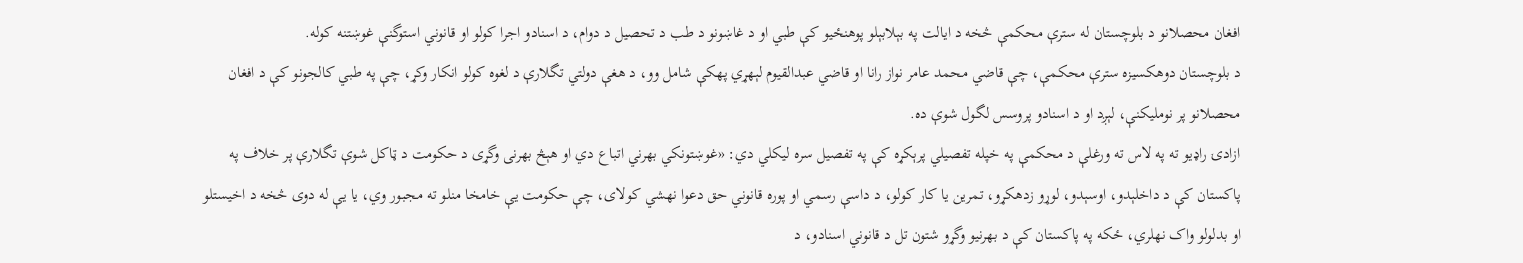افغان محصلانو د بلوچستان له سترې محکمې څخه د ايالت په بېلابېلو پوهنځيو کې طبي او د غاښونو د طب د تحصیل د دوام، د اسنادو اجرا کولو او قانوني استوگنې غوښتنه کوله.
د بلوچستان دوهکسيزه سترې محکمې، چې قاضي محمد عامر نواز رانا او قاضي عبدالقیوم لېهړي پهکې شامل وو، د هغې دولتي تگلارې د لغوه کولو انکار وکړ، چې په طبي کالجونو کې د افغان محصلانو پر نومليکنې، لېږد او د اسنادو پروسس لگول شوې ده.
ازادۍ راډيو ته په لاس ته ورغلې د محکمې په خپله تفصیلي پرېکړه کې په تفصيل سره ليکلي دي: «غوښتونکي بهرني اتباع دي او هېڅ بهرنی وگړی د حکومت د ټاکل شوې تگلارې پر خلاف په پاکستان کې د داخلېدو، اوسېدو، لوړو زدهکړو، تمرین یا کار کولو، د داسې رسمي او پوره قانوني حق دعوا نهشي کولای، چې حکومت یې خامخا منلو ته مجبور وي، یا یې له دوی څخه د اخیستلو او بدلولو واک نهلري، ځکه په پاکستان کې د بهرنیو وگړو شتون تل د قانوني اسنادو، د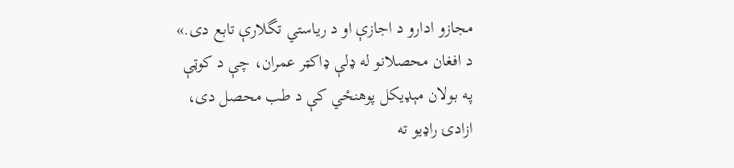مجازو ادارو د اجازې او د ریاستي تگلارې تابع دی.»
د افغان محصلانو له ډلې ډاکټر عمران، چې د کوټې په بولان مېډيکل پوهنځي کې د طب محصل دی، ازادۍ راډيو ته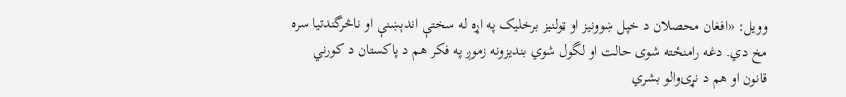وويل: «افغان محصلان د خپل ښوونیز او ټولنیز برخلیک په اړه له سختې اندېښنې او ناڅرگندتیا سره مخ دي. دغه رامنځته شوی حالت او لگول شوي بندیزونه زموږ په فکر هم د پاکستان د کورني قانون او هم د نړۍوالو بشري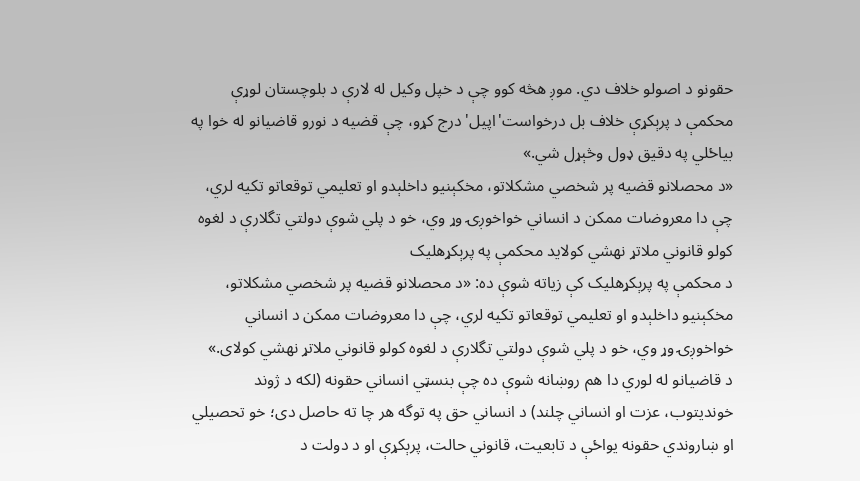حقونو د اصولو خلاف دي. موږ هڅه کوو چې د خپل وکیل له لارې د بلوچستان لوړې محکمې د پرېکړې خلاف بل درخواست'اپيل' درج کړو، چې قضیه د نورو قاضیانو له خوا په بياځلي په دقيق ډول وڅېړل شي.»
«د محصلانو قضیه پر شخصي مشکلاتو، مخکېنیو داخلېدو او تعلیمي توقعاتو تکیه لري، چې دا معروضات ممکن د انساني خواخوږۍ وړ وي، خو د پلي شوې دولتي تگلارې د لغوه کولو قانوني ملاتړ نهشي کولاید محکمې په پرېکړهلیک
د محکمې په پرېکړهلیک کې زیاته شوې ده: «د محصلانو قضیه پر شخصي مشکلاتو، مخکېنیو داخلېدو او تعلیمي توقعاتو تکیه لري، چې دا معروضات ممکن د انساني خواخوږۍ وړ وي، خو د پلي شوې دولتي تگلارې د لغوه کولو قانوني ملاتړ نهشي کولای.»
د قاضيانو له لوري دا هم روښانه شوې ده چې بنسټي انساني حقونه (لکه د ژوند خوندیتوب، عزت او انساني چلند) د انساني حق په توگه هر چا ته حاصل دی؛ خو تحصیلي او ښاروندي حقونه یواځې د تابعیت، قانوني حالت، پرېکړې او د دولت د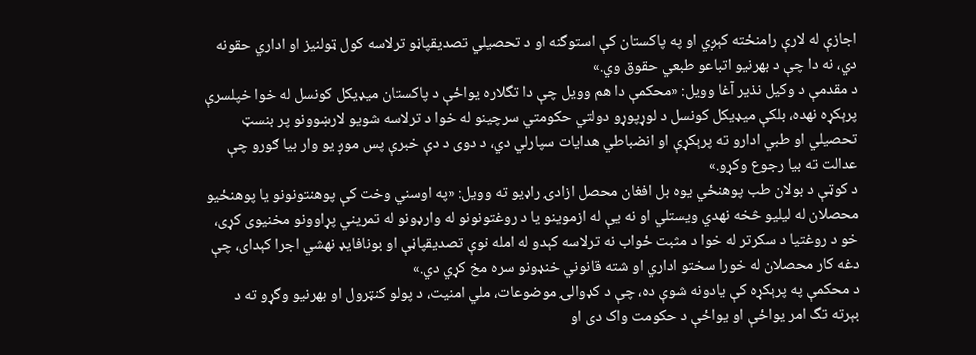اجازې له لارې رامنځته کېږي او په پاکستان کې استوگنه او د تحصیلي تصدیقپاڼو ترلاسه کول ټولنیز او اداري حقونه دي، نه دا چې د بهرنیو اتباعو طبعي حقوق وي.»
د مقدمې د وکيل نذير آغا وويل: «محکمې دا هم وویل چې دا تگلاره يواځې د پاکستان میډیکل کونسل له خوا خپلسرې پرېکړه نهده، بلکې میډیکل کونسل د لوړپوړو دولتي حکومتي سرچینو له خوا د ترلاسه شویو لارښوونو پر بنسټ تحصیلي او طبي ادارو ته پرېکړې او انضباطي هدایات سپارلي دي، د دوی د دې خبرې پس موږ يو وار بيا ګورو چې عدالت ته بيا رجوع وکړو.»
د کوټې د بولان طب پوهنځي يوه بل افغان محصل ازادۍ راډيو ته وويل: «په اوسني وخت کې پوهنتونونو یا پوهنځيو محصلان له لیلیو څخه نهدي ویستلي او نه یې له ازموینو یا د روغتونونو له وارډونو له تمریني پړاوونو مخنیوی کړی، خو د روغتیا د سکرتر له خوا د مثبت ځواب نه ترلاسه کېدو له امله نوې تصدیقپاڼې او بونافايډ نهشي اجرا کېدای، چې دغه کار محصلان له خورا سختو اداري او شته قانوني خنډونو سره مخ کړي دي.»
د محکمې په پرېکړه کې یادونه شوې ده، چې د کډوالۍ موضوعات، ملي امنیت، د پولو کنټرول او بهرنیو وگړو ته د بېرته تگ امر یواځې او یواځې د حکومت واک دی او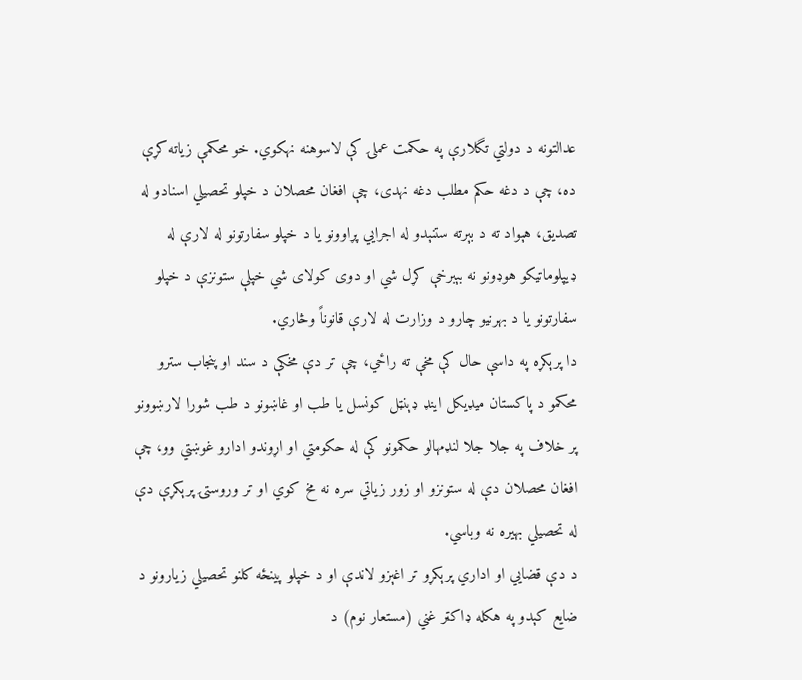عدالتونه د دولتي تگلارې په حکمت عملۍ کې لاسوهنه نهکوي. خو محکمې زياته کړې ده، چې د دغه حکم مطلب دغه نهدی، چې افغان محصلان د خپلو تحصیلي اسنادو له تصدیق، هېواد ته د بېرته ستنېدو له اجرایي پړاوونو یا د خپلو سفارتونو له لارې له ډیپلوماتیکو هوډونو نه بېبرخې کړل شي او دوی کولای شي خپلې ستونزې د خپلو سفارتونو یا د بهرنیو چارو د وزارت له لارې قانوناً وڅاري.
دا پرېکړه په داسې حال کې مخې ته راځي، چې تر دې مخکې د سند او پنجاب سترو محکمو د پاکستان میډیکل اينډ ډېنټل کونسل يا طب او غاښونو د طب شورا لارښوونو پر خلاف په جلا جلا لنډمهالو حکمونو کې له حکومتي او اړوندو ادارو غوښتي وو، چې افغان محصلان دې له ستونزو او زور زیاتي سره نه مخ کوي او تر وروستۍ پرېکړې دې له تحصیلي بهیره نه وباسي.
د دې قضايي او اداري پرېکړو تر اغېزو لاندې او د خپلو پینځه کلنو تحصیلي زیارونو د ضایع کېدو په هکله ډاکټر غني (مستعار نوم) د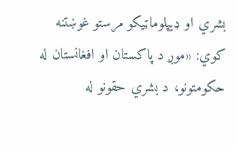بشري او ډیپلوماټیکو مرستو غوښتنه کوي: «موږ د پاکستان او افغانستان له حکومتونو، د بشري حقونو له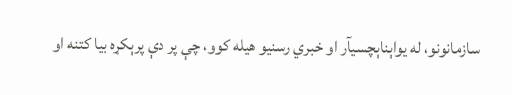سازمانونو، له يواېناېچسيآر او خبري رسنیو هیله کوو، چې پر دې پرېکړه بیا کتنه او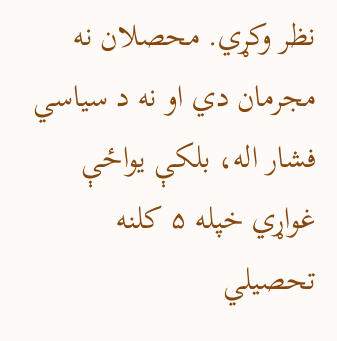نظر وکړي. محصلان نه مجرمان دي او نه د سیاسي فشار اله، بلکې یواځې غواړي خپله ۵ کلنه تحصیلي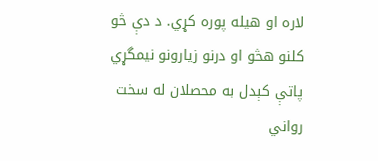لاره او هیله پوره کړي. د دې څو کلنو هڅو او درنو زیارونو نیمگړي پاتې کېدل به محصلان له سخت رواني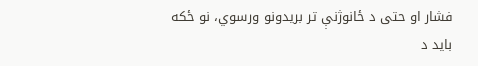فشار او حتی د ځانوژنې تر بریدونو ورسوي، نو ځکه باید د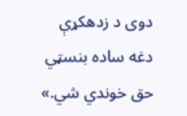دوی د زدهکړې دغه ساده بنسټي حق خوندي شي.»